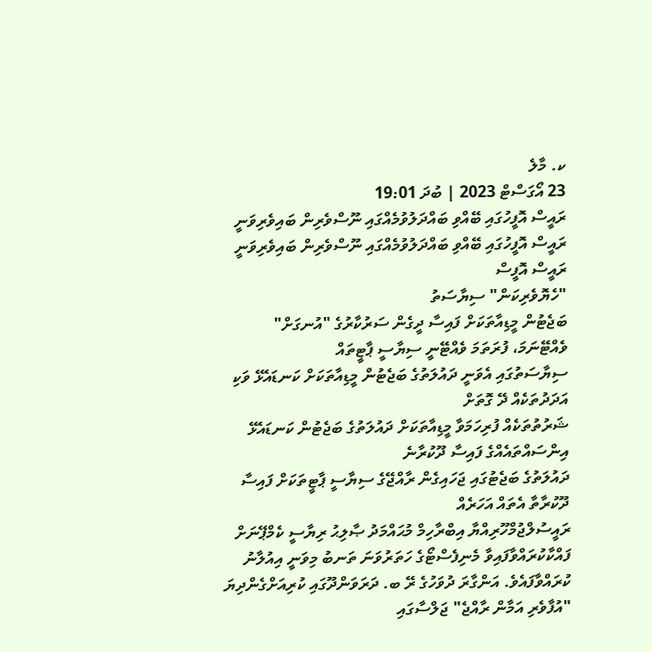ކ. މާލެ
23 އޯގަސްޓް 2023 | ބުދަ 19:01
ރައީސް އޮފީހުގައި ބޭއްވި ބައްދަލުވުމެއްގައި ނޫސްވެރިން ބައިވެރިވަނީ
ރައީސް އޮފީހުގައި ބޭއްވި ބައްދަލުވުމެއްގައި ނޫސްވެރިން ބައިވެރިވަނީ
ރައީސް އޮފީސް
"ހެޔޮވެރިކަން" ސިޔާސަތު
ބަޖެޓުން މީޑިއާތަކަށް ފައިސާ ދީގެން ސަރުކާރުގެ "އުނގަށް" ވެއްޓޭނަމަ، ފުރަތަމަ ވެއްޓޭނީ ސިޔާސީ ޕާޓީތައް
ސިޔާސަތުގައި އެވަނީ ދައުލަތުގެ ބަޖެޓުން މީޑިއާތަކަށް ކަނޑައެޅޭ ވަކި އަދަދުތަކެއް ދޭ ގޮތަށް
ޝަރުތުތަކެއް ފުރިހަމަވާ މީޑިއާތަކަށް ދައުލަތުގެ ބަޖެޓުން ކަނޑައެޅޭ އިންސައްތައެއްގެ ފައިސާ ދޫކުރާނެ
ދައުލަތުގެ ބަޖެޓުގައި ޖަހައިގެން ރާއްޖޭގެ ސިޔާސީ ޕާޓީތަކަށް ފައިސާ ދޫކުރާތާ އެތައް އަހަރެއް
ރައީސުލްޖުމްހޫރިއްޔާ އިބްރާހިމް މުޙައްމަދު ޞާލިޙު ރިޔާސީ ކެމްޕޭނަށް ފައްކާކުރައްވާފައިވާ މެނިފެސްޓޯގެ ހަތަރުވަނަ ތަނބު މިވަނީ އިއުލާނު ކުރައްވާފައެވެ. އަންގާރަ ދުވަހުގެ ރޭ ބ. ދަރަވަންދޫގައި ކުރިއަށްގެންދިޔަ "އުފާވެރި އަމާން ރާއްޖެ" ޖަލްސާގައި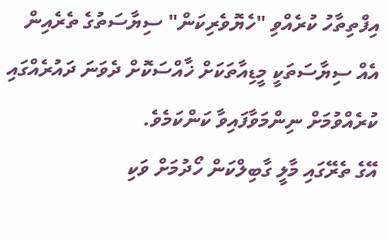އިފްތިތާހު ކުރެއްވި "ހެޔޮވެރިކަން" ސިޔާސަތުގެ ތެރެއިން އެއް ސިޔާސަތަކީ މީޑިއާތަކަށް ޚާއްސަކޮށް ދެވަނަ ދައުރެއްގައި ކުރެއްވުމަށް ނިންމަވާފައިވާ ކަންކަމެވެ.
އޭގެ ތެރޭގައި މާލީ ގާބިލްކަން ހޯދުމަށް ވަކި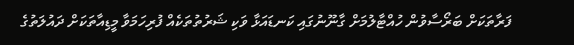ފަރާތަކަށް ބަރޯސާވުން ހުއްޓާލުމަށް ގާނޫނުގައި ކަނޑައަޅާ ވަކި ޝަރުތުތަކެއް ފުރިހަމަވާ މީޑިއާތަކަށް ދައުލަތުގެ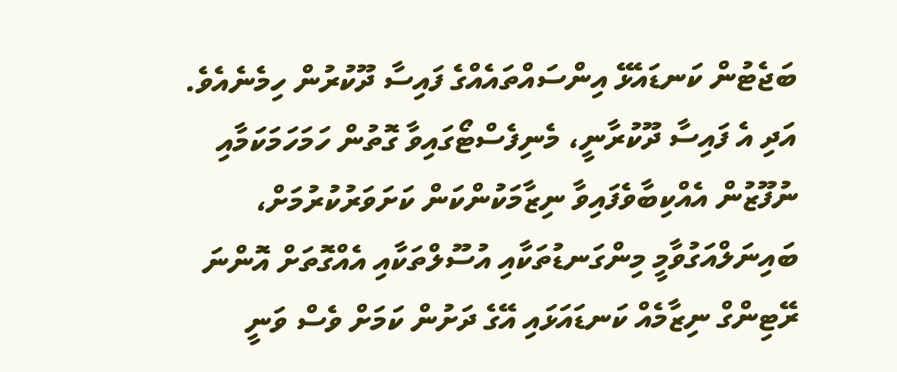ބަޖެޓުން ކަނޑައެޅޭ އިންސައްތައެއްގެ ފައިސާ ދޫކުރުން ހިމެނެއެވެ.
އަދި އެ ފައިސާ ދޫކުރާނީ، މެނިފެސްޓޯގައިވާ ގޮތުން ހަމަހަމަކަމާއި ނުފޫޒުން އެއްކިބާވެފައިވާ ނިޒާމަކުންކަން ކަށަވަރުކުރުމަށް، ބައިނަލްއަގުވާމީ މިންގަނޑުތަކާއި އުސޫލްތަކާއި އެއްގޮތަށް އޮންނަ ރޭޓިންގް ނިޒާމެއް ކަނޑައަޅައި އޭގެ ދަށުން ކަމަށް ވެސް ވަނީ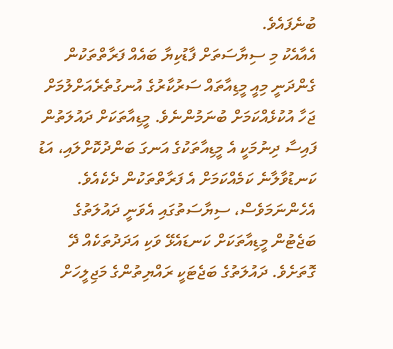ބުނެފައެވެ.
އެއާއެކު މި ސިޔާސަތަށް ފާޑުކިޔާ ބައެއް ފަރާތްތަކުން ގެންދަނީ މިއީ މީޑިއާތައް ސަރުކާރުގެ އުނގުތެރެއަށްލުމަށް ޖަހާ އުކުޅެއްކަމަށް ބުނަމުންނެވެ. މީޑިއާތަކަށް ދައުލަތުން ފައިސާ ދިނުމަކީ އެ މީޑިއާތަކުގެ އަނގަ ބަންދުކޮށްލައި، އަޑު ކަނޑުވާލާނެ ކަމެއްކަމަށް އެ ފަރާތްތަކުން ދެކެއެވެ.
އެހެންނަމަވެސް، ސިޔާސަތުގައި އެވަނީ ދައުލަތުގެ ބަޖެޓުން މީޑިއާތަކަށް ކަނޑައެޅޭ ވަކި އަދަދުތަކެއް ދޭ ގޮތަށެވެ. ދައުލަތުގެ ބަޖެޓަކީ ރައްޔިތުންގެ މަޖިލީހަށް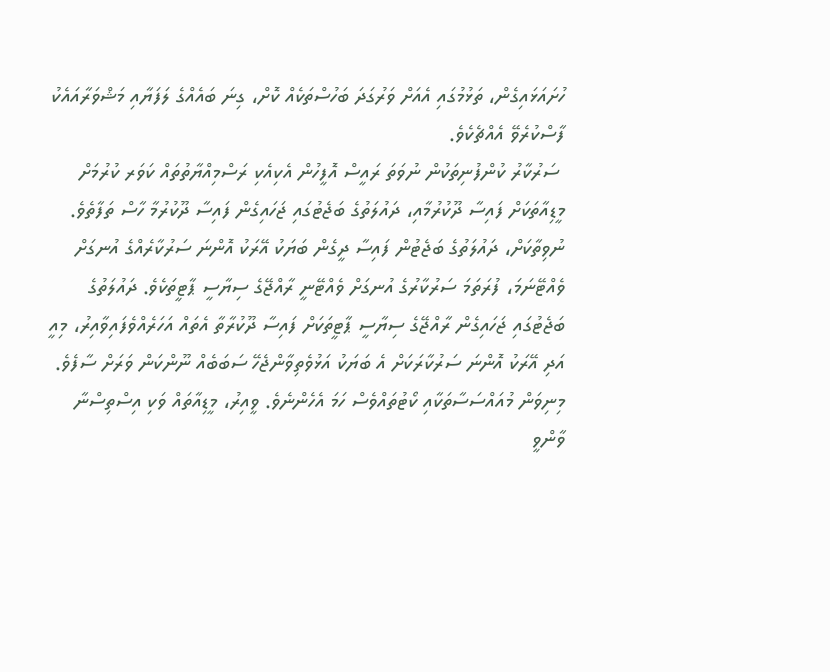ހުށައަޅައިގެން، ތަޅުމުގައި އެއަށް ވަރުގަދަ ބަހުސްތަކެއް ކޮށް، ގިނަ ބައެއްގެ ލަފަޔާއި މަޝްވަރާއައެކު ފާސްކުރެވޭ އެއްޗެކެވެ.
 ސަރުކާރު ކުންފުނިތަކުން ނުވަތަ ރައީސް އޮފީހުން އެކިއެކި ރަސްމިއްޔާތުތައް ކަވަރ ކުރުމަށް މީޑިއާތަކަށް ފައިސާ ދޫކުރުމާއި، ދައުލަތުގެ ބަޖެޓުގައި ޖަހައިގެން ފައިސާ ދޫކުރުމާ ހާސް ތަފާތެވެ.
ނުވިތާކަށް، ދައުލަތުގެ ބަޖެޓުން ފައިސާ ދީގެން ބަޔަކު އޭރަކު އޮންނަ ސަރުކާރެއްގެ އުނގަށް ވެއްޓޭނަމަ، ފުރަތަމަ ސަރުކާރުގެ އުނގަށް ވެއްޓޭނީ ރާއްޖޭގެ ސިޔާސީ ޕާޓީތަކެވެ. ދައުލަތުގެ ބަޖެޓުގައި ޖަހައިގެން ރާއްޖޭގެ ސިޔާސީ ޕާޓީތަކަށް ފައިސާ ދޫކުރާތާ އެތައް އަހަރެއްވެފައިވާއިރު، މިއީ އަދި އޭރަކު އޮންނަ ސަރުކާރަކަށް އެ ބަޔަކު އަޅުވެތިވާންޖެހޭ ސަބަބެއް ނޫންކަން ވަރަށް ސާފެވެ.
މިނިވަން މުއައްސަސާތަކާއި ކޯޓުތައްވެސް ހަމަ އެހެންނެވެ. ވީއިރު، މީޑިއާތައް ވަކި އިސްތިސްނާ ވާންވީ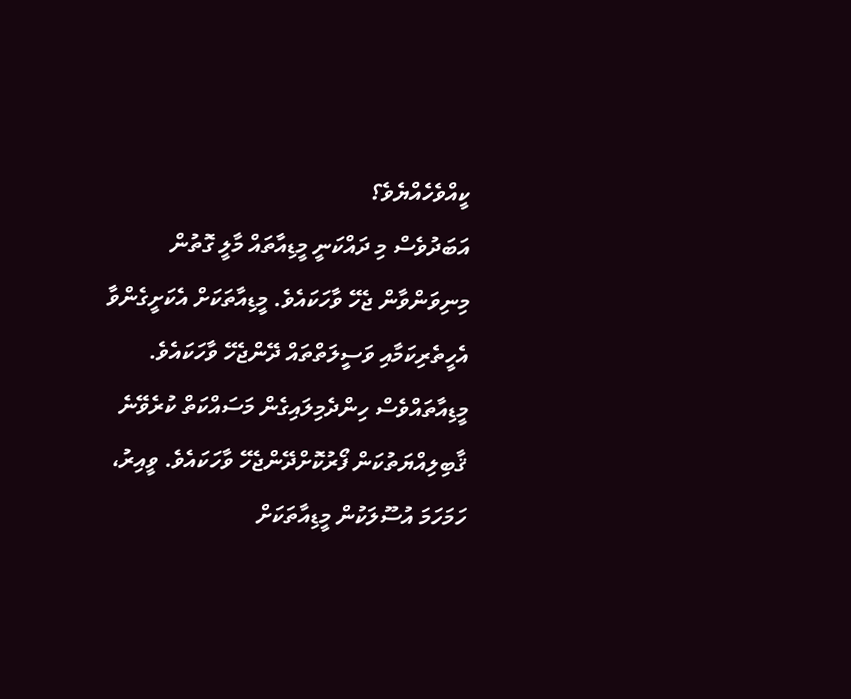ކީއްވެހެއްޔެވެ؟
އަބަދުވެސް މި ދައްކަނީ މީޑިއާތައް މާލީ ގޮތުން މިނިވަންވާން ޖެހޭ ވާހަކައެވެ. މީޑިއާތަކަށް އެކަށީގެންވާ އެހީތެރިކަމާއި ވަސީލަތްތައް ދޭންޖެހޭ ވާހަކައެވެ. މީޑިއާތައްވެސް ހިންދެމިލައިގެން މަސައްކަތް ކުރެވޭނެ ޤާބިލިއްޔަތުކަން ފޯރުކޮށްދޭންޖެހޭ ވާހަކައެވެ. ވީއިރު، ހަމަހަމަ އުސޫލަކުން މީޑިއާތަކަށް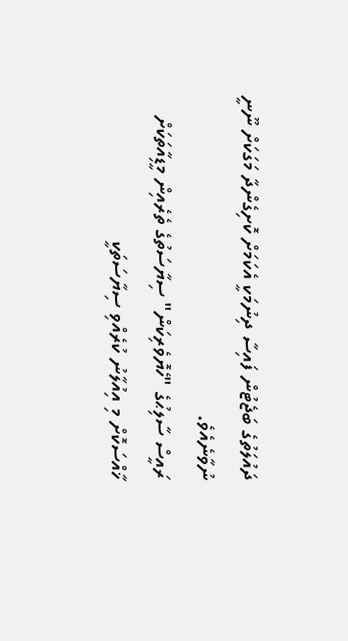ދައުލަތުގެ ބަޖެޓުން ފައިސާ ދިނުމަކީ އެކަމަށް ކޮށިގެންދާ މަގަކަށް ނޫނީ ނުވާނެއެވެ.
ރައީސް ސާލިޙުގެ "ހެޔޮވެރިކަން" ސިޔާސަތުގެ ތެރެއިން މީޑިއާތަކަށް ޚާއްސަކޮށް މި އިއުލާނު ކުރެއްވި ސިޔާސަތަކީ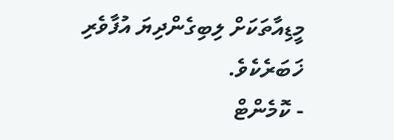މީޑިއާތަކަށް ލިބިގެންދިޔަ އުފާވެރި ޚަބަރެކެވެ.
- ކޮމެންޓް